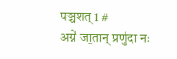पञ्चशत् 1 #
अग्ने॑ जा॒तान् प्रणु॑दा नः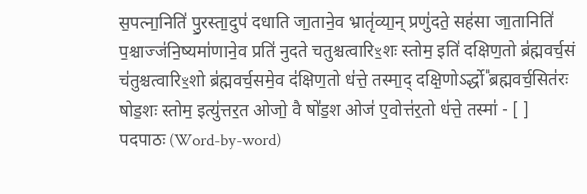स॒पत्ना॒निति॑ पु॒रस्ता॒दुप॑ दधाति जा॒ताने॒व भ्रातृ॑व्या॒न् प्रणु॑दते॒ सह॑सा जा॒तानिति॑ प॒श्चाज्ज॑नि॒ष्यमा॑णाने॒व प्रति॑ नुदते चतुश्चत्वारिꣳ॒शः स्तोम॒ इति॑ दक्षिण॒तो ब्र॑ह्मवर्च॒सं च॑तुश्चत्वारिꣳ॒शो ब्र॑ह्मवर्च॒समे॒व द॑क्षिण॒तो ध॑त्ते॒ तस्मा॒द् दक्षि॒णोऽर्द्धो᳚ ब्रह्मवर्च॒सित॑रः षोड॒शः स्तोम॒ इत्यु॑त्तर॒त ओजो॒ वै षो॑ड॒श ओज॑ ए॒वोत्त॑र॒तो ध॑त्ते॒ तस्मा॑ - [ ]
पदपाठः (Word-by-word)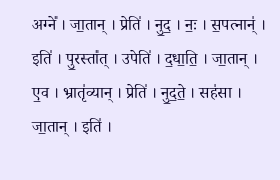अग्ने᳚ । जा॒तान् । प्रेति॑ । नु॒द॒ । नः॒ । स॒पत्नान्॑ । इति॑ । पु॒रस्ता᳚त् । उपेति॑ । द॒धा॒ति॒ । जा॒तान् । ए॒व । भ्रातृ॑व्यान् । प्रेति॑ । नु॒द॒ते॒ । सह॑सा । जा॒तान् । इति॑ ।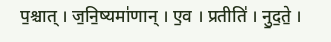प॒श्चात् । ज॒नि॒ष्यमा॑णान् । ए॒व । प्रतीति॑ । नु॒द॒ते॒ ।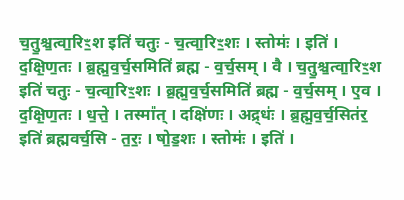च॒तु॒श्च॒त्वा॒रिꣳ॒श इति॑ चतुः - च॒त्वा॒रिꣳ॒शः । स्तोमः॑ । इति॑ । द॒क्षि॒ण॒तः । ब्र॒ह्म॒व॒र्च॒समिति॑ ब्रह्म - व॒र्च॒सम् । वै । च॒तु॒श्च॒त्वा॒रिꣳ॒श इति॑ चतुः - च॒त्वा॒रिꣳ॒शः । ब्र॒ह्म॒व॒र्च॒समिति॑ ब्रह्म - व॒र्च॒सम् । ए॒व । द॒क्षि॒ण॒तः । ध॒त्ते॒ । तस्मा᳚त् । दक्षि॑णः । अद्र्धः॑ । ब्र॒ह्म॒व॒र्च॒सित॑र॒ इति॑ ब्रह्मवर्च॒सि - त॒रः॒ । षो॒ड॒शः । स्तोमः॑ । इति॑ ।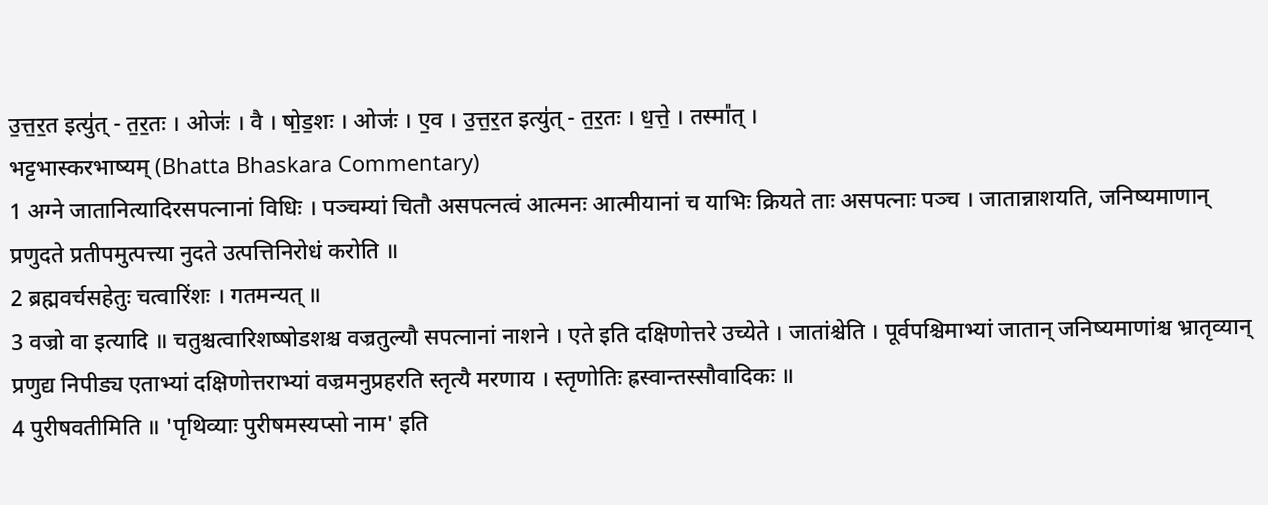उ॒त्त॒र॒त इत्यु॑त् - त॒र॒तः । ओजः॑ । वै । षो॒ड॒शः । ओजः॑ । ए॒व । उ॒त्त॒र॒त इत्यु॑त् - त॒र॒तः । ध॒त्ते॒ । तस्मा᳚त् ।
भट्टभास्करभाष्यम् (Bhatta Bhaskara Commentary)
1 अग्ने जातानित्यादिरसपत्नानां विधिः । पञ्चम्यां चितौ असपत्नत्वं आत्मनः आत्मीयानां च याभिः क्रियते ताः असपत्नाः पञ्च । जातान्नाशयति, जनिष्यमाणान् प्रणुदते प्रतीपमुत्पत्त्या नुदते उत्पत्तिनिरोधं करोति ॥
2 ब्रह्मवर्चसहेतुः चत्वारिंशः । गतमन्यत् ॥
3 वज्रो वा इत्यादि ॥ चतुश्चत्वारिशष्षोडशश्च वज्रतुल्यौ सपत्नानां नाशने । एते इति दक्षिणोत्तरे उच्येते । जातांश्चेति । पूर्वपश्चिमाभ्यां जातान् जनिष्यमाणांश्च भ्रातृव्यान् प्रणुद्य निपीड्य एताभ्यां दक्षिणोत्तराभ्यां वज्रमनुप्रहरति स्तृत्यै मरणाय । स्तृणोतिः ह्रस्वान्तस्सौवादिकः ॥
4 पुरीषवतीमिति ॥ 'पृथिव्याः पुरीषमस्यप्सो नाम' इति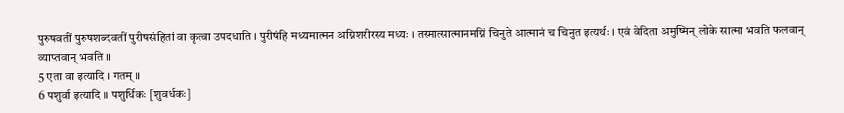पुरुषवतीं पुरुषशब्दवतीं पुरीषसंहितां वा कृत्वा उपदधाति । पुरीषंहि मध्यमात्मन अग्निशरीरस्य मध्यः । तस्मात्सात्मानमग्निं चिनुते आत्मानं च चिनुत इत्यर्थः । एवं वेदिता अमुष्मिन् लोके सात्मा भवति फलवान् व्याप्तवान् भवति ॥
5 एता वा इत्यादि । गतम् ॥
6 पशुर्वा इत्यादि ॥ पशुर्धिकः [शुवर्धकः]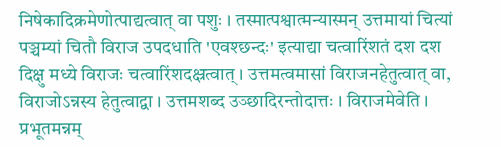निषेकादिक्रमेणोत्पाद्यत्वात् वा पशुः । तस्मात्पश्वात्मन्यास्मन् उत्तमायां चित्यां पञ्चम्यां चितौ विराज उपदधाति 'एवश्छन्दः' इत्याद्या चत्वारिंशतं दश दश दिक्षु मध्ये विराजः चत्वारिंशदक्ष्रत्वात् । उत्तमत्वमासां विराजनहेतुत्वात् वा, विराजोऽन्नस्य हेतुत्वाद्वा । उत्तमशब्द उञ्छादिरन्तोदात्तः । विराजमेवेति । प्रभूतमन्नम्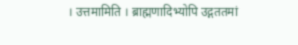। उत्तमामिति । ब्राह्मणादिभ्योपि उद्गततमां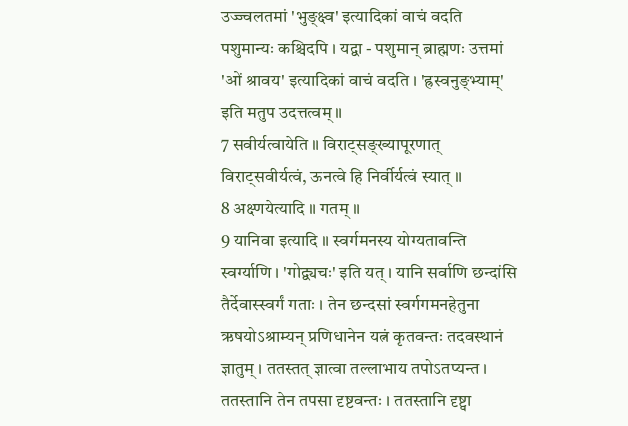उज्ज्वलतमां 'भुङ्क्ष्व' इत्यादिकां वाचं वदति पशुमान्यः कश्चिदपि । यद्वा - पशुमान् ब्राह्मणः उत्तमां 'ओं श्रावय' इत्यादिकां वाचं वदति । 'ह्रस्वनुङ्भ्याम्' इति मतुप उदत्तत्वम् ॥
7 सवीर्यत्वायेति ॥ विराट्सङ्ख्यापूरणात् विराट्सवीर्यत्वं, ऊनत्वे हि निर्वीर्यत्वं स्यात् ॥
8 अक्ष्णयेत्यादि ॥ गतम् ॥
9 यानिवा इत्यादि ॥ स्वर्गमनस्य योग्यतावन्ति स्वर्ग्याणि । 'गोद्व्यचः' इति यत् । यानि सर्वाणि छन्दांसि तैर्देवास्स्वर्गं गताः । तेन छन्दसां स्वर्गगमनहेतुना ऋषयोऽश्राम्यन् प्रणिधानेन यत्नं कृतवन्तः तदवस्थानं ज्ञातुम् । ततस्तत् ज्ञात्वा तल्लाभाय तपोऽतप्यन्त । ततस्तानि तेन तपसा दृष्टवन्तः । ततस्तानि दृष्ट्वा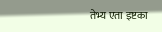तेभ्य एता इष्टका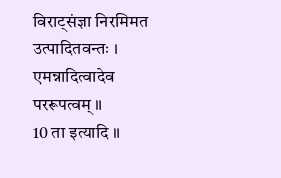विराट्संज्ञा निरमिमत उत्पादितवन्तः । एमन्नादित्वादेव पररूपत्वम् ॥
10 ता इत्यादि ॥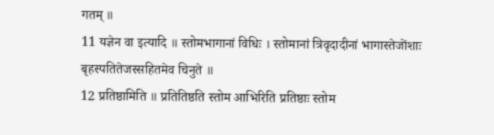गतम् ॥
11 यज्ञेन वा इत्यादि ॥ स्तोमभागानां विधिः । स्तोमानां त्रिवृदादीनां भागास्तेजोंशाः बृहस्पतितेजस्सहितमेव चिनुते ॥
12 प्रतिष्ठामिति ॥ प्रतितिष्ठति स्तोम आभिरिति प्रतिष्ठाः स्तोम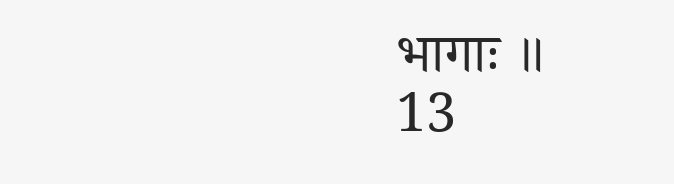भागाः ॥
13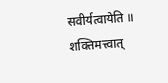सवीर्यत्वायेति ॥ शक्तिमत्त्वात्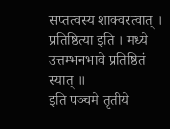सप्तत्वस्य शाक्वरत्वात् । प्रतिष्ठित्या इति । मध्ये उत्तम्भनभावे प्रतिष्ठितं स्यात् ॥
इति पञ्चमे तृतीये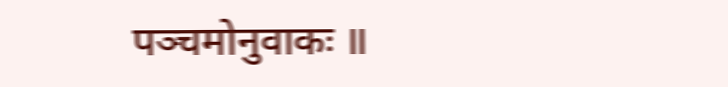पञ्चमोनुवाकः ॥